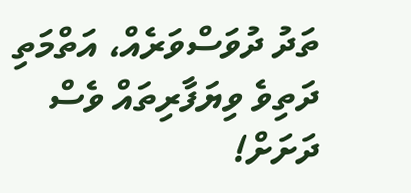ތަދު ދުވަސްވަރެއް، އަތްމަތި ދަތިވެ ވިޔަފާރިތައް ވެސް ދަށަށް!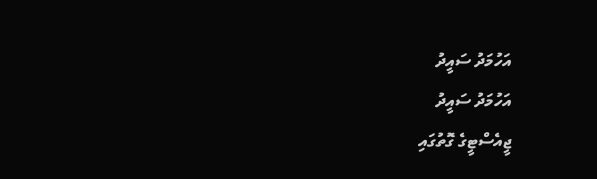އަހުމަދު ސައީދު
އަހުމަދު ސައީދު
ޖީއެސްޓީގެ ގޮތުގައި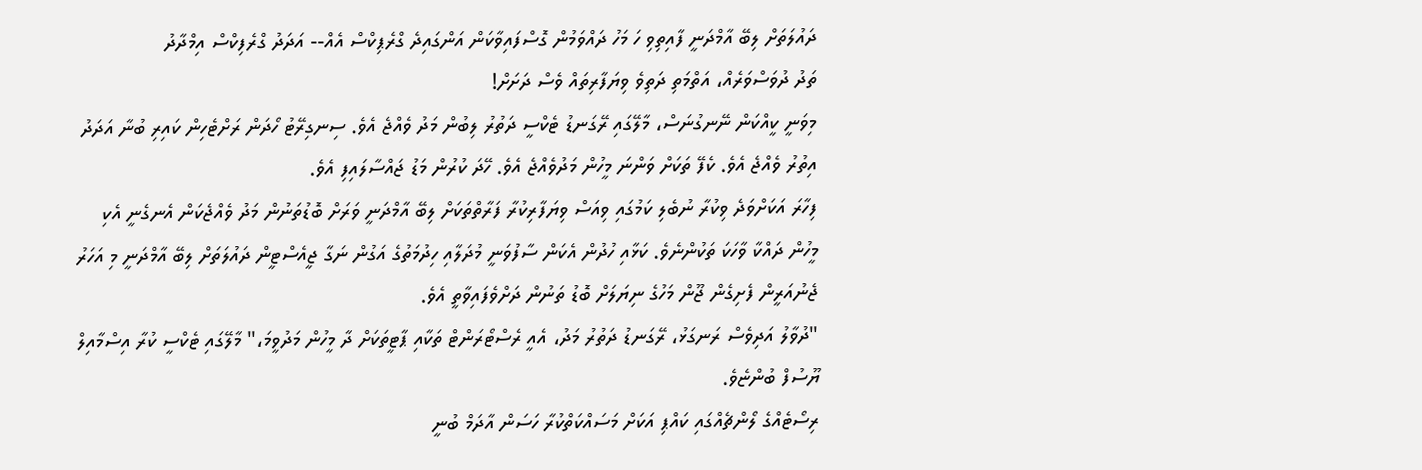ދައުލަތަށް ލިބޭ އާމްދަނީ ފާއިތިވި ހަ މަހު ދައްވަމުން ގޮސްފައިވާކަން އަންގައިދެ ގްރެޕިކްސް އެއް-- އަދަދު ގްރެފިކްސް އިމްދާދު
ތަދު ދުވަސްވަރެއް، އަތްމަތި ދަތިވެ ވިޔަފާރިތައް ވެސް ދަށަށް!
މިވަނީ ކީއްކަން ނޭނގުނަސް، މާލޭގައި ރޭގަނޑު ޓެކްސީ ދަތުރު ލިބުން މަދު ވެއްޖެ އެވެ. ސިނގިރޭޓު ހޯދަން ރަށްޓެހިން ކައިރި ބުނާ އަދަދު އިތުރު ވެއްޖެ އެވެ. ކެފޭ ތަކަށް ވަންނަ މީހުން މަދުވެއްޖެ އެވެ. ހޭދަ ކުރުން މަޑު ޖައްސާލައިފި އެވެ.
ފިހާރަ އަކަށްވަދެ ވިކުރާ ނުބެލި ކަމުގައި ވިއަސް ވިޔަފާރިކުރާ ފަރާތްތަކަށް ލިބޭ އާމްދަނީ ވަރަށް ބޮޑުތަނުން މަދު ވެއްޖެކަން އެނގެނީ އެކި މީހުން ދައްކާ ވާހަކަ ތަކުންނެވެ. ކަޅާއި ހުދުން އެކަން ސާފުވަނީ މުދަލާއި ހިދުމަތުގެ އަގުން ނަގާ ޖީއެސްޓީން ދައުލަތަށް ލިބޭ އާމްދަނީ މި އަހަރު ޖެނުއަރީން ފެށިގެން ޖޫން މަހުގެ ނިޔަލަށް ބޮޑު ތަނުން ދަށްވެފައިވާތީ އެވެ.
"ދުވާލު އަދިވެސް ރަނގަޅު، ރޭގަނޑު ދަތުރު މަދު، އެއީ ރެސްޓޯރަންޓް ތަކާއި ޕާޓީތަކަށް ދާ މީހުން މަދުވީމަ،" މާލޭގައި ޓެކްސީ ކުރާ އިސްމާއިލް ޔޫސުފް ބުންޏެވެ.
ރިސޯޓެއްގެ ލޯންޗެއްގައި ކައްޕި އަކަށް މަސައްކަތްކުރާ ހަސަން އާދަމް ބުނީ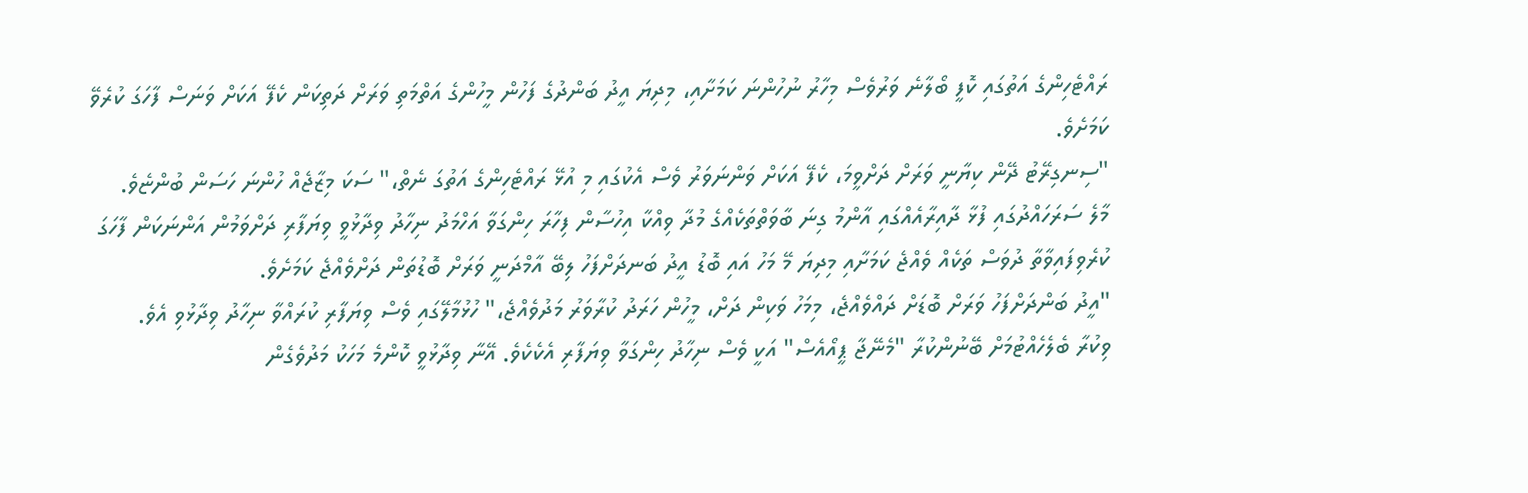ރައްޓެހިންގެ އަތުގައި ކޮފީ ބޯލާނެ ވަރުވެސް މިހާރު ނުހުންނަ ކަމަށާއި، މިދިޔަ އީދު ބަންދުގެ ފަހުން މީހުންގެ އަތްމަތި ވަރަށް ދަތިކަން ކެފޭ އަކަށް ވަނަސް ފާހަގަ ކުރެވޭ ކަމަށެވެ.
"ސިނގިރޭޓު ދޭން ކިޔާނީ ވަރަށް ދަށްވީމަ، ކެފޭ އަކަށް ވަންނަވަރު ވެސް އެކުގައި މި އުޅޭ ރައްޓެހިންގެ އަތުގަ ނެތް،" ސަކަ މިޒާޖެއް ހުންނަ ހަސަން ބުންޏެވެ.
މާލެ ސަރަހައްދުގައި ފުޅާ ދާއިރާއެއްގައި އާންމު ގިނަ ބާވަތްތަކެއްގެ މުދާ ވިއްކާ އިހުސާން ފިހާރަ ހިންގަވާ އަހްމަދު ނިހާދު ވިދާޅުވީ ވިޔަފާރި ދަށްވަމުން އަންނަކަން ފާހަގަ ކުރެވިފައިވާތާ ދުވަސް ތަކެއް ވެއްޖެ ކަމަށާއި މިދިޔަ މޭ މަހު އައި ބޮޑު އީދު ބަނދަށްފަހު ލިބޭ އާމްދަނީ ވަރަށް ބޮޑުތަން ދަށްވެއްޖެ ކަމަށެވެ.
"އީދު ބަންދަށްފަހު ވަރަށް ބޮޑަށް ދައްވެއްޖެ، މިމަހު ވަކިން ދަށް، މީހުން ހަރަދު ކުރާވަރު މަދުވެއްޖެ،" ހުޅުމާލޭގައި ވެސް ވިޔަފާރި ކުރައްވާ ނިހާދު ވިދާޅުވި އެވެ.
ވިކުރާ ބެލެހެއްޓުމަށް ބޭނުންކުރާ "މެނޭޖާ ޕީއޯއެސް" އަކީ ވެސް ނިހާދު ހިންގަވާ ވިޔަފާރި އެކެކެވެ. އޭނާ ވިދާޅުވީ ކޮންމެ މަހަކު މަދުވެގެން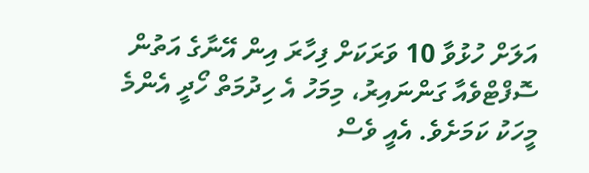އަލަށް ހުޅުވާ 10 ވަރަކަށް ފިހާރަ އިން އޭނާގެ އަތުން ސޮފްޓްވެއާ ގަންނައިރު، މިމަހު އެ ހިދުމަތް ހޯދީ އެންމެ މީހަކު ކަމަށެވެ. އެއީ ވެސް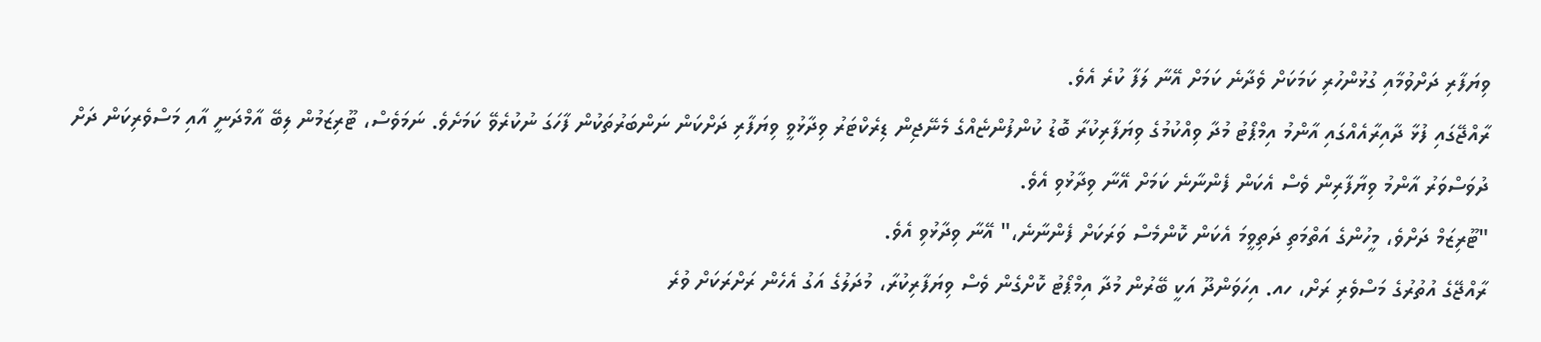ވިޔަފާރި ދަށްވުމާއި ގުޅުންހުރި ކަމަކަށް ވެދާނެ ކަމަށް އޭނާ ލަފާ ކުރެ އެވެ.
ރާއްޖޭގައި ފުޅާ ދާއިރާއެއްގައި އާންމު އިމްޕޯޓު މުދާ ވިއްކުމުގެ ވިޔަފާރިކުރާ ބޮޑު ކުންފުންޏެއްގެ މެނޭޖިން ޑިރެކްޓަރު ވިދާޅުވީ ވިޔަފާރި ދަށްކަން ނަންބަރުތަކުން ފާހަގަ ނުކުރެވޭ ކަމަށެވެ. ނަމަވެސް، ޓޫރިޒަމުން ލިބޭ އާމްދަނީ އާއި މަސްވެރިކަން ދަށް ދުވަސްވަރު އާންމު ވިޔާފާރިން ވެސް އެކަން ފެންނާނެ ކަމަށް އޭނާ ވިދާޅުވި އެވެ.
"ޓޫރިޒަމް ދަށްވެ، މީހުންގެ އަތްމަތި ދަތިވީމަ އެކަން ކޮންމެސް ވަރަކަށް ފެންނާނެ،" އޭނާ ވިދާޅުވި އެވެ.
ރާއްޖޭގެ އުތުރުގެ މަސްވެރި ރަށް، ހއ. އިހަވަންދޫ އަކީ ބޭރުން މުދާ އިމްޕޯޓު ކޮށްގެން ވެސް ވިޔަފާރިކުރާ، މުދަލުގެ އަގު އެހެން ރަށްރަކަށް ވުރެ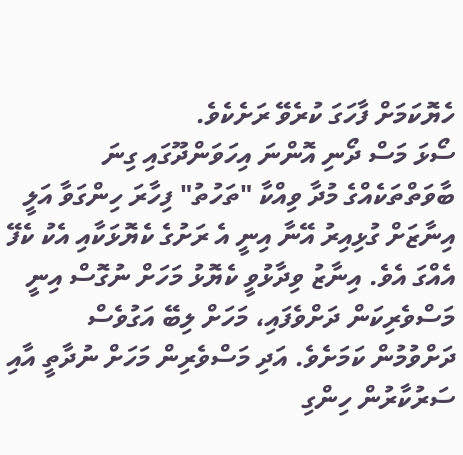ހެޔޮކަމަށް ފާހަގަ ކުރެވޭ ރަށެކެވެ.
ސޯޅަ މަސް ދޯނި އޮންނަ އިހަވަންދޫގައި ގިނަ ބާވަތްތަކެއްގެ މުދާ ވިއްކާ "ތަހުތު" ފިހާރަ ހިންގަވާ އަލީ އިނާޒަށް ގުޅިއިރު އޭނާ އިނީ އެ ރަށުގެ ކެޔޮޅަކާއި އެކު ކެފޭ އެއްގަ އެވެ. އިނާޒު ވިދާޅުވީ ކެޔޮޅު މަހަށް ނުގޮސް އިނީ މަސްވެރިކަން ދަށްވެފައި، މަހަށް ލިބޭ އަގުވެސް ދަށްވުމުން ކަމަށެވެ. އަދި މަސްވެރިން މަހަށް ނުދާތީ އާއި ސަރުކާރުން ހިންގި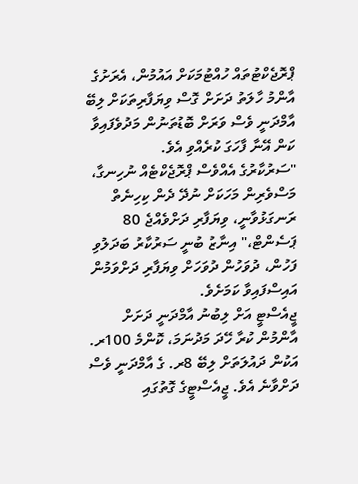ޕްރޮޖެކްޓުތައް ހުއްޓުމަކަށް އައުމުން، އެރަށުގެ އާންމު ހާލަތު ދަށަށް ގޮސް ވިޔަފާރިތަކަށް ލިބޭ އާމްދަނީ ވެސް ވަރަށް ބޮޑުތަނުން މަދުވެފައިވާ ކަން އޭނާ ފާހަގަ ކުރެއްވި އެވެ.
"ސަރުކާރުގެ އެއްވެސް ޕްރޮޖެކްޓެއް ނުހިނގާ، މަސްވެރިން މަހަކަށް ނުދޭ ދެން ކިހިނެތް ރަނގަޅުވާނީ، ވިޔަފާރި ދަށްވެއްޖެ 80 ޕަސެންޓް،" އިނާޒު ބުނީ ސަރުކާރު ބަދަލުވި ފަހުން، ދުވަހުން ދުވަހަށް ވިޔަފާރި ދަށްވަމުން އައިސްފައިވާ ކަމަށެވެ.
ޖީއެސްޓީ އަށް ލިބުނު އާމްދަނީ ދަށަށް
އާންމުން ކުރާ ހޭދަ މަދުނަމަ، ކޮންމެ 100ރ. އަކުން ދައުލަތަށް ލިބޭ 8ރ. ގެ އާމްދަނީ ވެސް ދަށްވާނެ އެވެ. ޖީއެސްޓީގެ ގޮތުގައި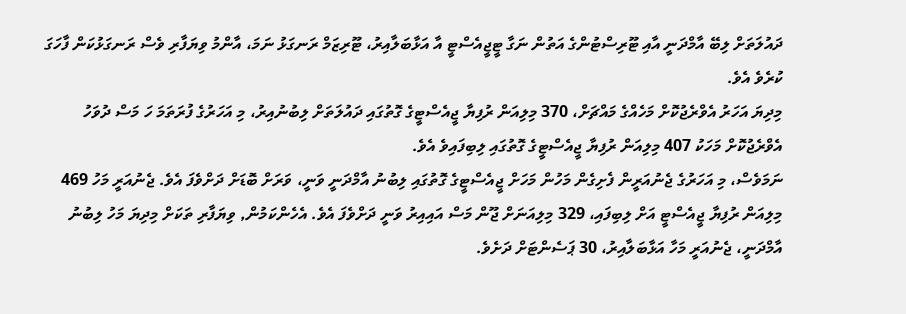ދައުލަތަށް ލިބޭ އާމްދަނީ އާއި ޓޫރިސްޓުންގެ އަތުން ނަގާ ޓީޖީއެސްޓީ އާ އަޅާބަލާއިރު، ޓޫރިޒަމް ރަނގަޅު ނަމަ، އާންމު ވިޔަފާރި ވެސް ރަނގަޅުކަން ފާހަގަ ކުރެވެ އެވެ.
މިދިޔަ އަހަރު އެވްރެޖުކޮށް މަހެއްގެ މައްޗަށް، 370 މިލިއަން ރުފިޔާ ޖީއެސްޓީގެ ގޮތުގައި ދައުލަތަށް ލިބުނުއިރު، މި އަހަރުގެ ފުރަތަމަ ހަ މަސް ދުވަހު އެވްރެޖުކޮށް މަހަކު 407 މިލިއަން ރުފިޔާ ޖީއެސްޓީގެ ގޮތުގައި ލިބިފައިވެ އެވެ.
ނަމަވެސް، މި އަހަރުގެ ޖެނުއަރީން ފެށިގެން މަހުން މަހަށް ޖީއެސްޓީގެ ގޮތުގައި ލިބުނު އާމްދަނީ ވަނީ، ވަރަށް ބޮޑަށް ދަށްވެފަ އެވެ. ޖެނުއަރީ މަހު 469 މިލިއަން ރުފިޔާ ޖީއެސްޓީ އަށް ލިބިފައި، 329 މިލިއަނަށް ޖޫން މަސް އައިއިރު ވަނީ ދަށްވެފަ އެވެ. އެހެންކަމުން, ވިޔަފާރި ތަކަށް މިދިޔަ މަހު ލިބުނު އާމްދަނީ، ޖެނުއަރީ މަހާ އަޅާބަލާއިރު، 30 ޕަސެންޓަށް ދަށެވެ.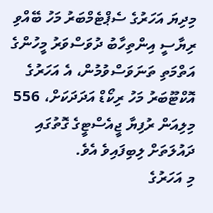މިދިޔަ އަހަރުގެ ސެޕްޓެމްބަރު މަހު ބޭއްވި ރިޔާސީ އިންތިހާބު ދުވަސްވަރު މީހުންގެ އަތްމަތި ތަނަވަސްވުމުން، އެ އަހަރުގެ އޮކްޓޫބަރު މަހު ރިކޯޑް އަދަދަކަށް، 556 މިލިއަން ރުފިޔާ ޖީއެސްޓީގެ ގޮތުގައި ދައުލަތަށް ލިބިފައިވެ އެވެ.
މި އަހަރުގެ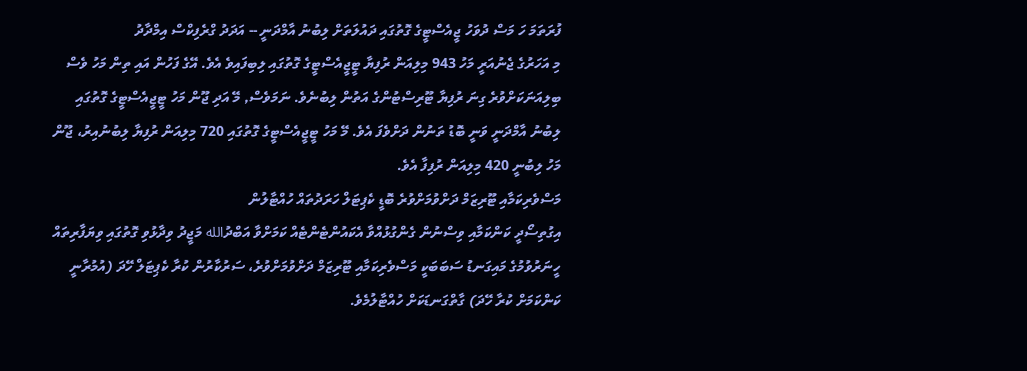ފުރަތަމަ ހަ މަސް ދުވަހު ޖީއެސްޓީގެ ގޮތުގައި ދައުލަތަށް ލިބުނު އާމްދަނީ -- އަދަދު ގްރެފިކްސް އިމްދާދު
މި އަހަރުގެ ޖެނުއަރީ މަހު 943 މިލިއަން ރުފިޔާ ޓީޖީއެސްޓީގެ ގޮތުގައި ލިބިފައިވެ އެވެ. އޭގެ ފަހުން އައި ތިން މަހު ވެސް ބިލިއަނަކަށްވުރެ ގިނަ ރުފިޔާ ޓޫރިސްޓުންގެ އަތުން ލިބުނެވެ. ނަމަވެސް, މޭ އަދި ޖޫން މަހު ޓީޖީއެސްޓީގެ ގޮތުގައި ލިބުނު އާމްދަނީ ވަނީ ބޮޑު ތަނުން ދަށްވެފަ އެވެ. މޭ މަހު ޓީޖީއެސްޓީގެ ގޮތުގައި 720 މިލިއަން ރުފިޔާ ލިބުނުއިރު، ޖޫން މަހު ލިބުނީ 420 މިލިއަން ރުފިފާ އެވެ.
މަސްވެރިކަމާއި ޓޫރިޒަމް ދަށްވުމަށްވުރެ ބޮޑީ ކެޕިޓަލް ހަރަދުތައް ހުއްޓާލުން
އިގުތިސޯދީ ކަންކަމާއި ވިސްނުން ގެންގުޅުއްވާ އެކައުންޓެންޓެއް ކަމަށްވާ އަބްދުالله މަޖީދު ވިދާޅުވި ގޮތުގައި ވިޔަފާރިތައް ހީނަރުވުމުގެ މައިގަނޑު ސަބަބަކީ މަސްވެރިކަމާއި ޓޫރިޒަމް ދަށްވުމަށްވުރެ، ސަރުކާރުން ކުރާ ކެޕިޓަލް ހޭދަ (އުމުރާނީ ކަންކަމަށް ކުރާ ހޭދަ) ގާތްގަނޑަކަށް ހުއްޓާލުމެވެ.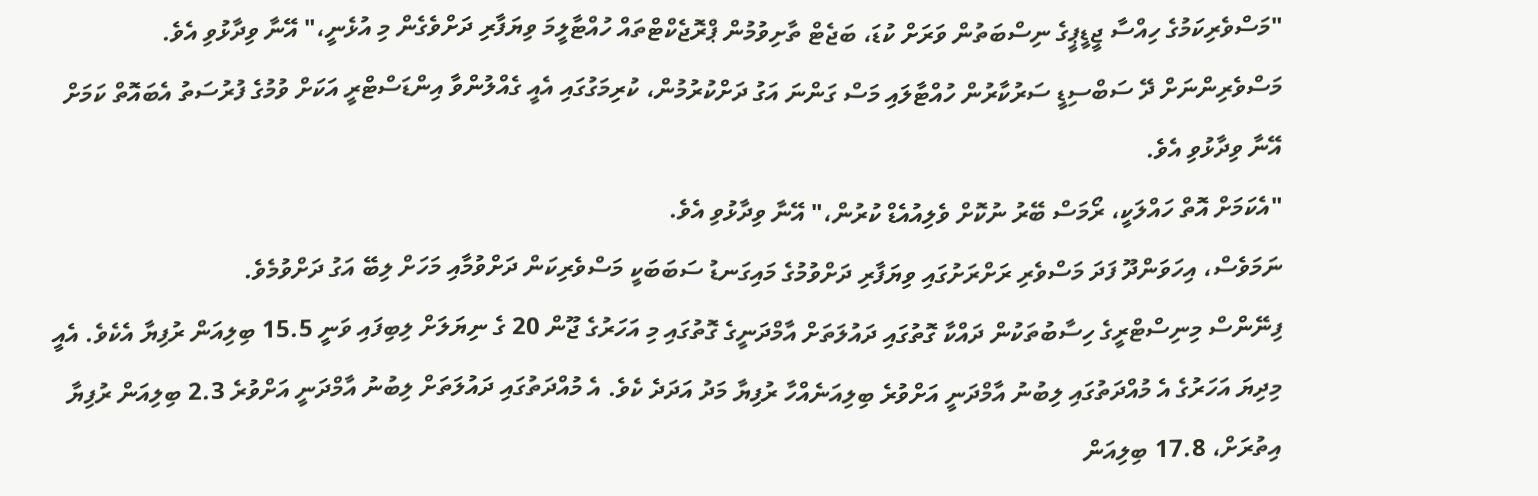"މަސްވެރިކަމުގެ ހިއްސާ ޖީޑީޕީގެ ނިސްބަތުން ވަރަށް ކުޑަ، ބަޖެޓް ތާށިވުމުން ޕްރޮޖެކްޓްތައް ހުއްޓާލީމަ ވިޔަފާރި ދަށްވެގެން މި އުޅެނީ،" އޭނާ ވިދާޅުވި އެވެ.
މަސްވެރިންނަށް ދޭ ސަބްސިޑީ ސަރުކާރުން ހުއްޓާލައި މަސް ގަންނަ އަގު ދަށްކުރުމުން، ކުރިމަގުގައި އެއީ ގެއްލުންވާ އިންޑަސްޓްރީ އަކަށް ވުމުގެ ފުރުސަތު އެބައޮތް ކަމަށް އޭނާ ވިދާޅުވި އެވެ.
"އެކަމަށް އޮތް ހައްލަކީ، ރޯމަސް ބޭރު ނުކޮށް ވެލިއުއެޑް ކުރުން،" އޭނާ ވިދާޅުވި އެވެ.
ނަމަވެސް، އިހަވަންދޫ ފަދަ މަސްވެރި ރަށްރަށުގައި ވިޔަފާރި ދަށްވުމުގެ މައިގަނޑު ސަބަބަކީ މަސްވެރިކަން ދަށްވުމާއި މަހަށް ލިބޭ އަގު ދަށްވުމެވެ.
ފިނޭންސް މިނިސްޓްރީގެ ހިސާބުތަކުން ދައްކާ ގޮތުގައި ދައުލަތަށް އާމްދަނީގެ ގޮތުގައި މި އަހަރުގެ ޖޫން 20 ގެ ނިޔަލަށް ލިބިފައި ވަނީ 15.5 ބިލިއަން ރުފިޔާ އެކެވެ. އެއީ މިދިޔަ އަހަރުގެ އެ މުއްދަތުގައި ލިބުނު އާމްދަނީ އަށްވުރެ ބިލިއަނެއްހާ ރުފިޔާ މަދު އަދަދެ ކެވެ. އެ މުއްދަތުގައި ދައުލަތަށް ލިބުނު އާމްދަނީ އަށްވުރެ 2.3 ބިލިއަން ރުފިޔާ އިތުރަށް، 17.8 ބިލިއަން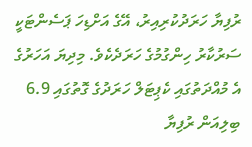ރުފިޔާ ހަރަދުކުރިއިރު، އޭގެ އަށްޑިހަ ޕަސެންޓަކީ ސަރުކާރު ހިންގުމުގެ ހަރަދެކެވެ. މިދިޔަ އަހަރުގެ އެ މުއްދަތުގައި ކެޕިޓަލް ހަރަދުގެ ގޮތުގައި 6.9 ބިލިއަން ރުފިޔާ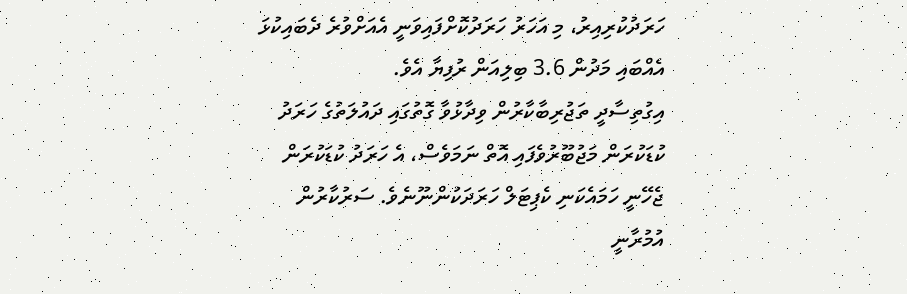ހަރަދުކުރިއިރު، މި އަހަރު ހަރަދުކޮށްފައިވަނީ އެއަށްވުރެ ދެބައިކުޅަ އެއްބައި މަދުން 3.6 ބިލިއަން ރުފިޔާ އެވެ.
އިގުތިސާދީ ތަޖުރިބާކާރުން ވިދާޅުވާ ގޮތުގައި ދައުލަތުގެ ހަރަދު ކުޑަކުރަން މަޖުބޫރުވެފައި އޮތް ނަމަވެސް، އެ ހަރަދު ކުޑަކުރަން ޖެހޭނީ ހަމައެކަނި ކެޕިޓަލް ހަރަދަކުންނޫނެވެ. ސަރުކާރުން އުމުރާނީ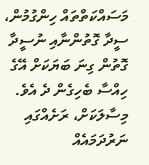މަސައްކަތްތައް ހިންގުމުން، ސީދާ ގޮތުންނާއި ނުސީދާ ގޮތުން ގިނަ ބަޔަކަށް އޭގެ ހިއްސާ ބެހިގެން ދެ އެވެ.
މިސާލަކަށް، ރަށެއްގައި ނަރުދަމައެއް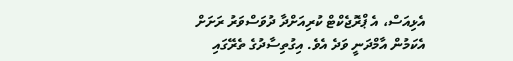އެޅިއަސް، އެ ޕްރޮޖެކްޓް ކުރިއަށްދާ ދުވަސްވަރު ރަށަށް އެކަމުން އާމްދަނީ ވަދެ އެވެ. އިގުތިސާދުގެ ތެރޭގައި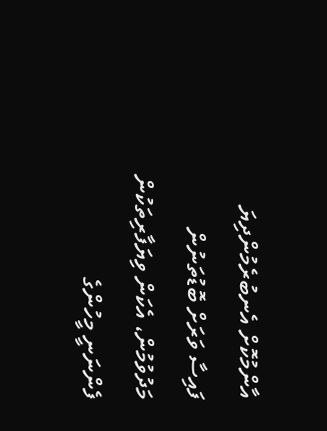އާންމުކޮށް އެނބުރެމުންދިޔަ ފައިސާ ވަރަށް ބޮޑުތަނުން މަދުވުމުން، އެކަން ވިޔަފާރިތަކުން ފެންނަނީ މީހުންގެ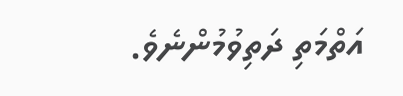އަތްމަތި ދަތިވުމުންނެވެ.